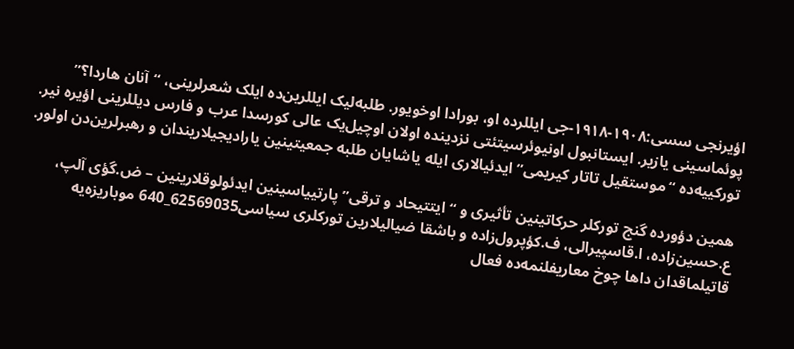اؤیرنجی سسی:۱۹۰۸-۱۹۱۸-جی ایللرده او، بورادا اوخویور. طلبه‌لیک ایللرین‌ده ایلک شعرلرینی، “آنان هاردا؟” پوئماسینی یازیر. ایستانبول اونیوئرسیتئتی نزدینده اولان اوچیل‌یک عالی کورسدا عرب و فارس دیللرینی اؤیره نیر. تورکییه‌ده “موستقیل تاتار کیریمی” ایدئیالاری ایله یاشایان طلبه جمعیتینین یارادیجیلاریندان و رهبرلرین‌دن اولور.

همین دؤورده گنج تورکلر حرکاتینین تأثیری و “ایتتیحاد و ترقی” پارتییاسینین ایدئولوقلارینین – ض.گؤی آلپ، ع.حسین‌زاده، ا.قاسپیرالی، ف.کؤپرول‌زاده و باشقا ضیالیلارین تورکلری سیاسی62569035_640 موباریزه‌یه قاتیلماقدان داها چوخ معاریفلنمه‌ده فعال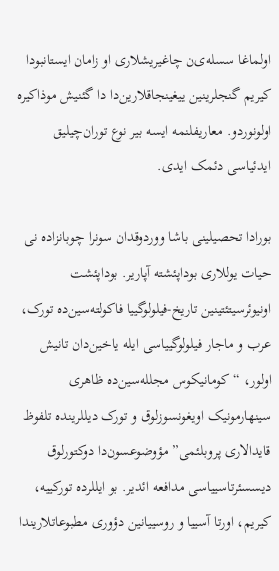اولماغا سسله‌ی‌ن چاغیریشلاری او زامان ایستانبو‌دا کیریم گنجلرینین ییغینجاقلارین‌دا دا گئنیش موذاکیره اولونوردو. معاریفلنمه ایسه بیر نوع توران‌چیلیق ایدئیاسی دئمک ایدی.

بورادا تحصیلینی باشا ووردوقدان سونرا چوبانزاده نی حیات یوللاری بوداپئشته آپاریر. بوداپئشت اونیوئرسیتئتینین تاریخ-فیلولوگییا فاکولته‌سین‌ده تورک، عرب و ماجار فیلولوگییاسی ایله یاخین‌دان تانیش اولور، “کومانیکوس مجلله‌سین‌ده ظاهری سینهارمونیک اویغونسوزلوق و تورک دیللرینده تلفوظ قایدالاری پروبلئمی” مؤوضوعسون‌دا دوکتورلوق دیسسئرتاسییاسی مدافعه ائدیر. بو ایللرده تورکییه، کیریم، اورتا آسییا و روسییانین دؤوری مطبوعاتلاریندا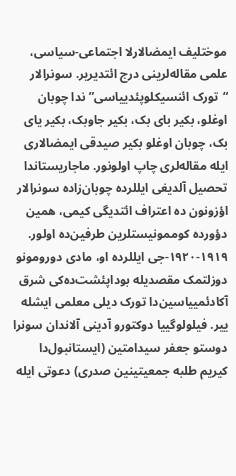موختلیف ایمضالارلا اجتماعی-سیاسی، علمی مقاله‌لرینی درج ائتدیریر. سونرالار “تورک ائنسیکلوپئدییاسی”ندا چوبان اوغلو، بکیر بای بک، بکیر جاوبک، بکیر یای بک، چوبان اوغلو بکیر صیدقی ایمضالاری ایله مقاله‌لری چاپ اولونور. ماجاریستاندا تحصیل آلدیغی ایللرده چوبان‌زاده سونرالار اؤزونون ده اعتراف ائتدیگی کیمی، همین دؤورده کوممونیستلرین طرفین‌ده اولور. ۱۹۱۹-۱۹۲۰-جی ایللرده او، مادی دورومونو دوزلتمک مقصدیله بوداپئشت‌ده‌کی شرق آکادئمییاسین‌دا تورک دیلی معلمی ایشله ییر. فیلولوگییا دوکتورو آدینی آلاندان سونرا دوستو جعفر سیدامتین (ایستانبول‌دا کیریم طلبه جمعیتینین صدری) دعوتی ایله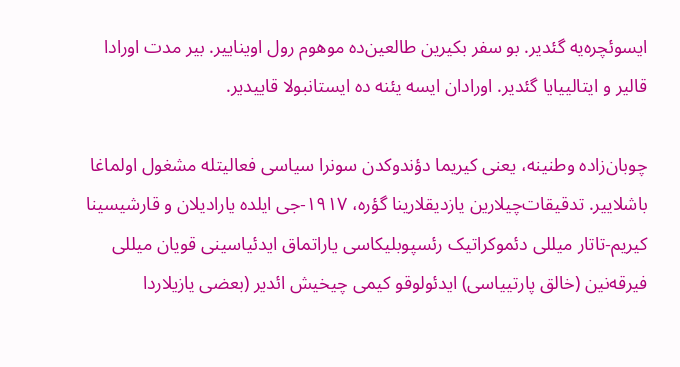ایسوئچره‌یه گئدیر. بو سفر بکیرین طالعین‌ده موهوم رول اویناییر. بیر مدت اورادا قالیر و ایتالییایا گئدیر. اورادان ایسه یئنه ده ایستانبولا قاییدیر.

چوبان‌زاده وطنینه، یعنی کیریما دؤندوکدن سونرا سیاسی فعالیتله مشغول اولماغا باشلاییر. تدقیقات‌چیلارین یازدیقلارینا گؤره، ۱۹۱۷-جی ایلده یارادیلان و قارشیسینا کیریم-تاتار میللی دئموکراتیک رئسپوبلیکاسی یاراتماق ایدئیاسینی قویان میللی فیرقه‌نین (خالق پارتییاسی) ایدئولوقو کیمی چیخیش ائدیر (بعضی یازیلاردا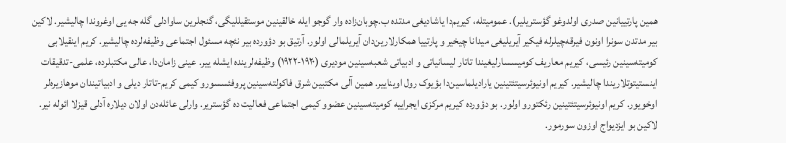همین پارتییانین صدری اولدوغو گؤستریلیر). عمومیتله، کیریم‌دا یاشادیغی مدتده ب.چوبان‌زاده وار گوجو ایله خالقینین موستقیللیگی، گنجلرین ساوادلی گله جه یی اوغروندا چالیشیر. لاکین بیر مدتدن سونرا اونون فیرقه‌چیلرله فیکیر آیریلیغی میدانا چیخیر و پارتییا همکارلارین‌دان آیریلمالی اولور. آرتیق بو دؤورده بیر نئچه مسئول اجتماعی وظیفه‌لرده چالیشیر. کریم اینقیلابی کومیته‌سینین رئیسی، کیریم معاریف کومیسسارلیغیندا تاتار لیسانیاتی و ادبیاتی شعبه‌سینین مودیری (۱۹۲۰-۱۹۲۲) وظیفه‌لرینده ایشله ییر. عینی زامان‌دا، عالی مکتبلرده، علمی-تدقیقات اینستیتوتلاریندا چالیشیر. کیریم اونیوئرسیتئتینین یارادیلماسین‌دا بؤیوک رول اویناییر. همین آلی مکتبین شرق فاکولته‌سینین پروفئسسورو کیمی کریم-تاتار دیلی و ادبیاتیندان موهازیره‌لر اوخویور. کریم اونیوئرسیتئتینین رئکتورو اولور. بو دؤورده کیریم مرکزی ایجراییه کومیته‌سینین عضوو کیمی اجتماعی فعالیت ده گؤستریر. وارلی عائله‌دن اولان دیلاره آدلی قیزلا ائوله نیر. لاکین بو ایزدیواج اوزون سورمور.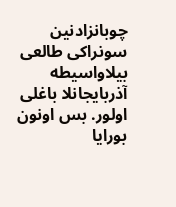چوبانزادنین سونراکی طالعی بیلاواسیطه آذربایجانلا باغلی اولور. بس اونون بورایا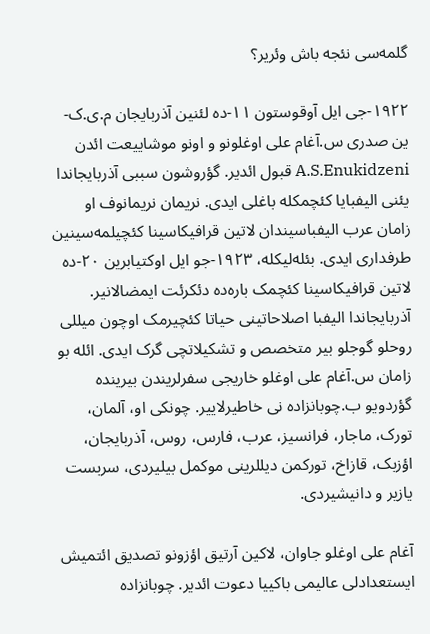گلمه‌سی نئجه باش وئریر؟

۱۹۲۲-جی ایل آوقوستون ۱۱-ده لئنین آذربایجان م.ی.ک-ین صدری س.آغام علی اوغلونو و اونو موشاییعت ائد‌ن A.S.Enukidzeni قبول ائدیر. گؤروشون سببی آذربایجاندا یئنی الیفبایا کئچمکله باغلی ایدی. نریمان نریمانوف او زامان عرب الیفباسیندان لاتین قرافیکاسینا کئچیلمه‌سینین طرفداری ایدی. بئله‌لیکله، ۱۹۲۳-جو ایل اوکتیابرین ۲۰-ده لاتین قرافیکاسینا کئچمک باره‌ده دئکرئت ایمضالانیر. آذربایجاندا الیفبا اصلاحاتینی حیاتا کئچیرمک اوچون میللی روحلو گوجلو بیر متخصص و تشکیلاتچی گرک ایدی. ائله بو زامان س.آغام علی اوغلو خاریجی سفرلریندن بیرینده گؤردویو ب.چوبانزاده نی خاطیرلاییر. چونکی او، آلمان، تورک، ماجار، فرانسیز، عرب، فارس، روس، آذربایجان، اؤزبک، قازاخ، تورکمن دیللرینی موکمل بیلیردی، سربست یازیر و دانیشیردی.

آغام علی اوغلو جاوان، لاکین آرتیق اؤزونو تصدیق ائتمیش ایستعدادلی عالیمی باکییا دعوت ائدیر. چوبانزاده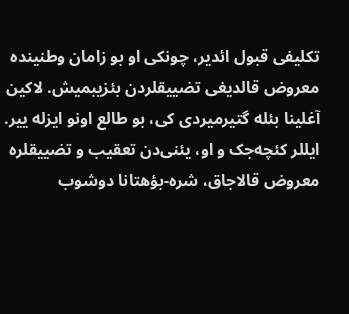تکلیفی قبول ائدیر، چونکی او بو زامان وطنینده معروض قالدیغی تضییقلردن بئزیبمیش. لاکین آغلینا بئله گتیرمیردی کی، بو طالع اونو ایزله ییر. ایللر کئچه‌جک و او، یئنی‌دن تعقیب و تضییقلره معروض قالاجاق، شره-بؤهتانا دوشوب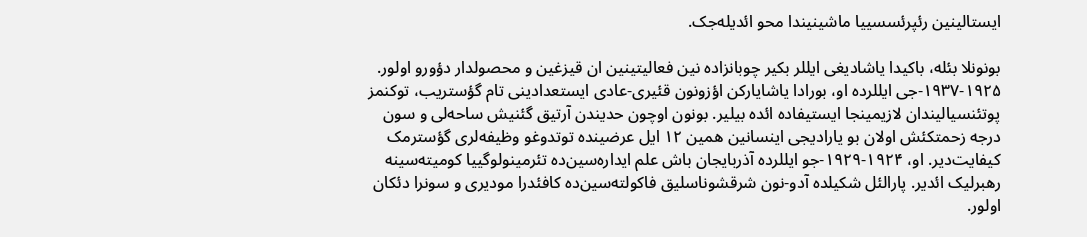ایستالینین رئپرئسسییا ماشینیندا محو ائدیله‌جک.

بونونلا بئله، باکیدا یاشادیغی ایللر بکیر چوبانزاده نین فعالیتینین ان قیزغین و محصولدار دؤورو اولور. ۱۹۲۵-۱۹۳۷-جی ایللرده او، بورادا یاشایارکن اؤزونون قئیری-عادی ایستعدادینی تام گؤستریب، توکنمز پوتئنسیالیندان لازیمینجا ایستیفاده ائده بیلیر. بونون اوچون حدیندن آرتیق گئنیش ساحه‌لی و سون درجه زحمتکئش اولان بو یارادیجی اینسانین همین ۱۲ ایل عرضینده توتدوغو وظیفه‌لری گؤسترمک کیفایت‌دیر. او، ۱۹۲۴-۱۹۲۹-جو ایللرده آذربایجان باش علم ایداره‌سین‌ده تئرمینولوگییا کومیته‌سینه رهبرلیک ائدیر. پارالئل شکیلده آدو-نون شرقشوناسلیق فاکولته‌سین‌ده کافئدرا مودیری و سونرا دئکان اولور.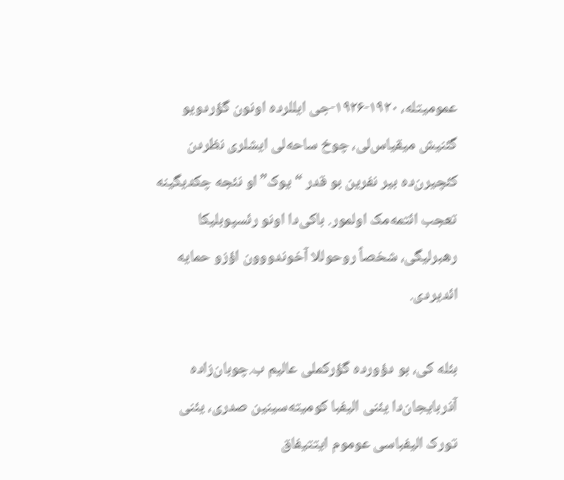عمومیتله، ۱۹۲۰-۱۹۲۶-جی ایللرده اونون گؤردویو گئنیش میقیاس‌لی، چوخ ساحه‌لی ایشلری نظردن کئچیرن‌ده بیر نفرین بو قدر “یوک”او نئجه چکدیگینه تعجب ائتمه‌مک اولمور. باکی‌دا اونو رئسپوبلیکا رهبرلیگی، شخصاً روحوللا آخوندووون اؤزو حمایه ائدیردی.

بئله کی، بو دؤورده گؤرکملی عالیم ب.چوبان‌زاده آذربایجان‌دا یئنی الیفبا کومیته‌سینین صدری، یئنی تورک الیفباسی عوموم ایتتیفاق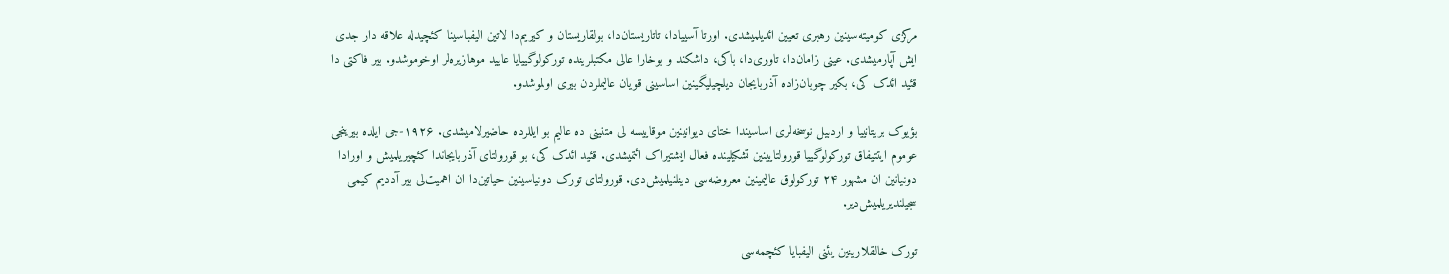مرکزی کومیته‌سینین رهبری تعیین ائدیلمیشدی. اورتا آسییادا، تاتاریستان‌دا، بولقاریستان و کیریم‌دا لاتین الیفباسینا کئچیدله علاقه دار جدی ایش آپارمیشدی. عینی زامان‌دا، تاوری‌دا، باکی، داشکند و بوخارا عالی مکتبلرینده تورکولوگییایا عایید موهازیره‌لر اوخوموشدو. بیر فاکتی دا قئید ائدک کی، بکیر چوبان‌زاده آذربایجان دیلچیلیگینین اساسینی قویان عالیملردن بیری اولموشدو.

بؤیوک بریتانییا و اردبیل نوسخه‌لری اساسیندا ختای دیوانینین موقاییسه ‌لی متنینی ده عالیم بو ایللرده حاضیرلامیشدی. ۱۹۲۶-جی ایلده بیرینجی عوموم ایتتیفاق تورکولوگییا قورولتایینین تشکیلینده فعال ایشتیراک ائتمیشدی. قئید ائدک کی، بو قورولتای آذربایجاندا کئچیریلمیش و اورادا دونیانین ان مشهور ۲۴ تورکولوق عالیمینین معروضه‌سی دینلنیلمیش‌دی. قورولتای تورک دونیاسینین حیاتین‌دا ان اهمیت‌لی بیر آددیم کیمی سجیلندیریلمیش‌دیر.

تورک خالقلارینین یئنی الیفبایا کئچمه‌سی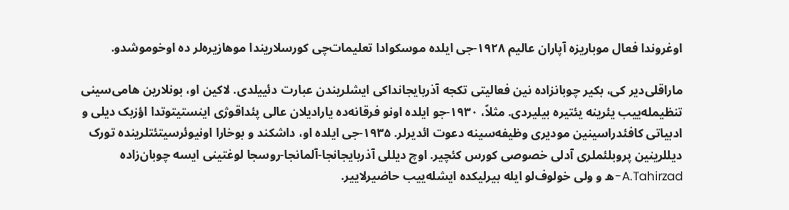اوغروندا فعال موباریزه آپاران عالیم ۱۹۲۸-جی ایلده موسکوادا تعلیمات‌چی کورسلاریندا موهازیره‌لر ده اوخوموشدو.

ماراقلی‌دیر کی، بکیر چوبانزاده نین فعالیتی تکجه آذربایجانداکی ایشلریندن عبارت دئییلدی. لاکین او، بونلارین هامی‌سینی تنظیمله‌ییب یئرینه یئتیره بیلیردی. مثلاً، ۱۹۳۰-جو ایلده اونو فرقانه‌ده یارادیلان عالی پئداقوژی اینستیتوتدا اؤزبک دیلی و ادبیاتی کافئدراسینین مودیری وظیفه‌سینه دعوت ائدیرلر. ۱۹۳۵-جی ایلده او، داشکند و بوخارا اونیوئرسیتئتلرینده تورک دیللرینین پروبلئملری آدلی خصوصی کورس کئچیر. اوچ دیللی آذربایجانجا-آلمانجا-روسجا لوغتینی ایسه چوبان‌زاده A.Tahirzad-ه و ولی خولوف‌لو ایله بیرلیکده ایشله‌ییب حاضیرلاییر.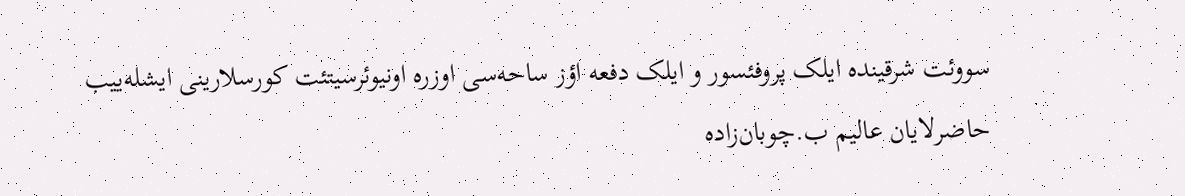سووئت شرقینده ایلک پروفئسور و ایلک دفعه اؤز ساحه‌سی اوزره اونیوئرسیتئت کورسلارینی ایشله‌ییب حاضرلایان عالیم ب.چوبان‌زاده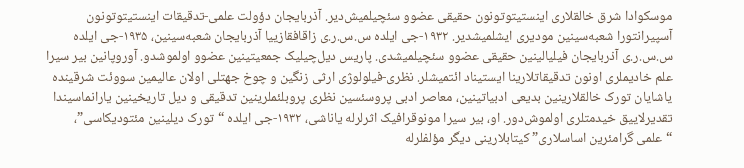موسکوادا شرق خالقلاری اینستیتوتونون حقیقی عضوو سئچیلمیش‌دیر. آذربایجان دؤولت علمی-تدقیقات اینستیتوتونون آسپیرانتورا شعبه‌سینین مودیری ایشلمیشدیر. ۱۹۳۲-جی ایلده س.س.ر.ی زاقافقازییا آذربایجان شعبه‌سینین، ۱۹۳۵-جی ایلده س.س.ر.ی آذربایجان فیلیالینین حقیقی عضوو سئچیلمیشدی. پاریس دیل‌چیلیک جمعیتینین عضوو اولموشدو. آوروپانین بیر سیرا علم خادیملری اونون تدقیقاتلارینا ایستیناد ائتمیشلر. نظری-فیلولوژی ارثی زنگین و چوخ جهتلی اولان عالیمین سووئت شرقینده یاشایان تورک خالقلارینین بدیعی ادبیاتینین، معاصر ادبی پروسئسین نظری پروبلئملرینین تدقیقی و دیل تاریخینین یارانماسیندا تقدیرلاییق خیدمتلری اولموش‌دور. او، بیر سیرا مونوقرافیک اثرلرله یاناشی، ۱۹۳۲-جی ایلده “تورک دیلینین مئتودیکاسی”، “علمی گرامئرین اساسلاری” کیتابلارینی دیگر مؤلفلرله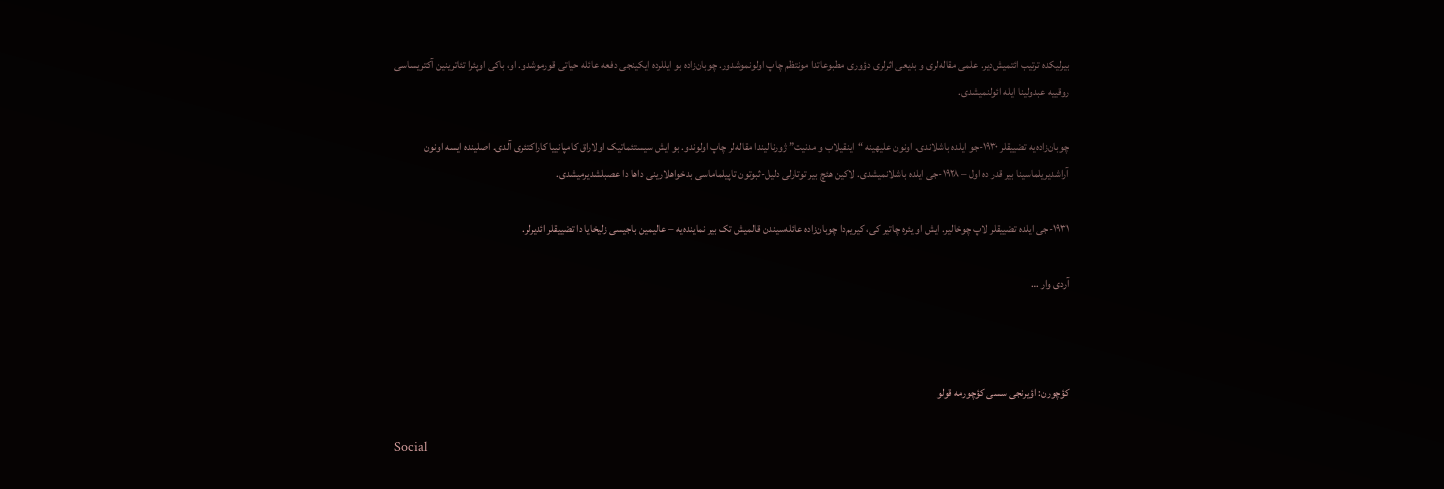بیرلیکده ترتیب ائتمیش‌دیر. علمی مقاله‌لری و بدیعی اثرلری دؤوری مطبوعاتدا مونتظم چاپ اولونموشدور. چوبان‌زاده بو ایللرده ایکینجی دفعه عائله حیاتی قورموشدو. او، باکی اوپئرا تئاترینین آکتریساسی روقییه عبدولینا ایله ائولنمیشدی.

چوبان‌زاده‌یه تضییقلر ۱۹۳۰-جو ایلده باشلاندی. اونون علیهینه “اینقیلاب و مدنیت” ژورنالیندا مقاله‌لر چاپ اولوندو. بو ایش سیستئماتیک اولاراق کامپانییا کاراکتئری آلدی. اصلینده ایسه اونون آراشدیریلماسینا بیر قدر ده اول – ۱۹۲۸-جی ایلده باشلانمیشدی. لاکین هئچ بیر توتارلی دلیل-ثبوتون تاپیلماماسی بدخواهلارینی داها دا عصبلشدیرمیشدی.

۱۹۳۱-جی ایلده تضییقلر لاپ چوخالیر. ایش او یئره چاتیر کی، کیریم‌دا چوبان‌زاده عائله‌سیندن قالمیش تک بیر نماینده‌یه – عالیمین باجیسی زلیخایا دا تضییقلر ائدیرلر.

آردی وار …



کؤچورن: اؤیرنجی سسی کؤچورمه قولو

Social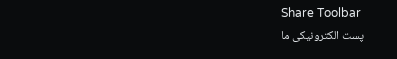Share Toolbar
پست الکترونیکی ما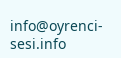info@oyrenci-sesi.info